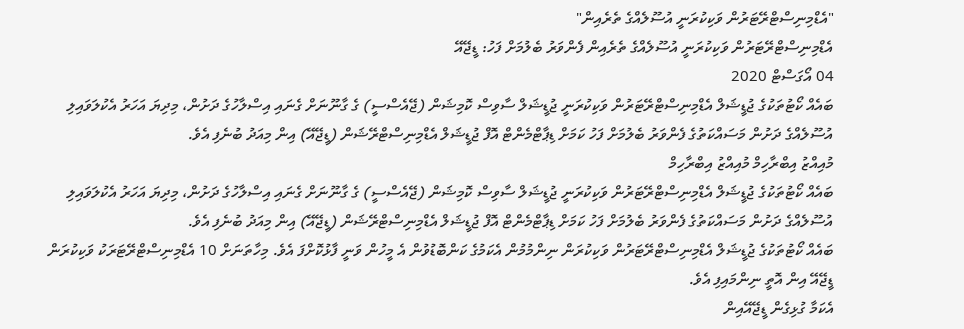"އެޑްމިނިސްޓްރޭޓަރުން ވަކިކުރަނީ އުސޫލެއްގެ ތެރެއިން"
އެޑްމިނިސްޓްރޭޓަރުން ވަކިކުރަނީ އުސޫލެއްގެ ތެރެއިން ފެންވަރު ބެލުމަށް ފަހު: ޑީޖޭއޭ
04 އޯގަސްޓް 2020
ބައެއް ކޯޓުތަކުގެ ޖުޑީޝަލް އެޑްމިނިސްޓްރޭޓަރުން ވަކިކުރަނީ ޖުޑީޝަލް ސާވިސް ކޮމިޝަން (ޖޭއެސްސީ) ގެ ގާނޫނަށް ގެނައި އިސްލާހުގެ ދަށުން، މިދިޔަ އަހަރު އެކުލަވައިލި އުސޫލެއްގެ ދަށުން މަސައްކަތުގެ ފެންވަރު ބެލުމަށް ފަހު ކަމަށް ޑިޕާޓްމެންޓް އޮފް ޖުޑީޝަލް އެޑްމިނިސްޓްރޭޝަން (ޑީޖޭއޭ) އިން މިއަދު ބުނެފި އެވެ.
މުއިއްޒު އިބްރާހިމް މުއިއްޒު އިބްރާހިމް
ބައެއް ކޯޓުތަކުގެ ޖުޑީޝަލް އެޑްމިނިސްޓްރޭޓަރުން ވަކިކުރަނީ ޖުޑީޝަލް ސާވިސް ކޮމިޝަން (ޖޭއެސްސީ) ގެ ގާނޫނަށް ގެނައި އިސްލާހުގެ ދަށުން، މިދިޔަ އަހަރު އެކުލަވައިލި އުސޫލެއްގެ ދަށުން މަސައްކަތުގެ ފެންވަރު ބެލުމަށް ފަހު ކަމަށް ޑިޕާޓްމެންޓް އޮފް ޖުޑީޝަލް އެޑްމިނިސްޓްރޭޝަން (ޑީޖޭއޭ) އިން މިއަދު ބުނެފި އެވެ.
ބައެއް ކޯޓުތަކުގެ ޖުޑީޝަލް އެޑްމިނިސްޓްރޭޓަރުން ވަކިކުރަން ނިންމުމުން އެކަމުގެ ކަންބޮޑުވުން އެ މީހުން ވަނީ ފާޅުކޮށްފަ އެވެ. މިހާތަނަށް 10 އެޑްމިނިސްޓްރޭޓަރަކު ވަކިކުރަން ޑީޖޭއޭ އިން އޮތީ ނިންމައިފި އެވެ.
އެކަމާ ގުޅިގެން ޑީޖޭއޭއިން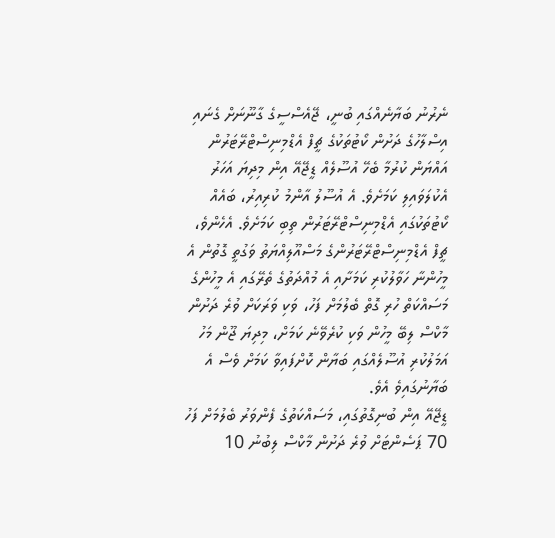ނެރުނު ބަޔާނެއްގައި ބުނީ، ޖޭއެސްސީގެ ގާނޫނަށް ގެނައި އިސްލާހުގެ ދަށުން ކޯޓުތަކުގެ ޗީފް އެޑްމިނިސްޓްރޭޓަރުން އައްޔަން ކުރުމާ ބެހޭ އުސޫލެއް ޑީޖޭއޭ އިން މިދިޔަ އަހަރު އެކުލަވައިލި ކަމަށެވެ. އެ އުސޫލު އާންމު ކުރިއިރު، ބައެއް ކޯޓުތަކުގައި އެޑްމިނިސްޓްރޭޓަރުން ތިބި ކަމަށެވެ. އެހެންވެ، ޗީފް އެޑްމިނިސްޓްރޭޓަރުންގެ މަސްއޫލިއްޔަތު ވަގުތީ ގޮތުން އެ މީހުންނާ ހަވާލުކުރި ކަމަށާއި އެ މުއްދަތުގެ ތެރޭގައި އެ މީހުންގެ މަސައްކަތް ހުރި ގޮތް ބެލުމަށް ފަހު، ވަކި ވަރަކަށް ވުރެ ދަށުން މާކްސް ލިބޭ މީހުން ވަކި ކުރެވޭނެ ކަމަށް، މިދިޔަ ޖޫން މަހު އަމަލުކުރި އުސޫލެއްގައި ބަޔާން ކޮށްފައިވާ ކަމަށް ވެސް އެ ބަޔާނުގައިވެ އެވެ.
ޑީޖޭއޭ އިން ބުނިގޮތުގައި، މަސައްކަތުގެ ފެންވަރު ބެލުމަށް ފަހު 70 ޕަސެންޓަށް ވުރެ ދަށުން މާކްސް ލިބުނު 10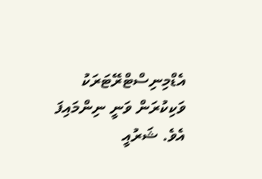އެޑްމިނިސްޓްރޭޓަރަކު ވަކިކުރަން ވަނީ ނިންމައިފަ އެވެ. ޝަރުއީ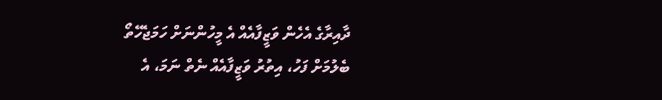ދާއިރާގެ އެހެން ވަޒީފާއެއް އެ މީހުންނަށް ހަމަޖެހޭތޯ ބެލުމަށް ފަހު، އިތުރު ވަޒީފާއެއް ނެތް ނަމަ، އެ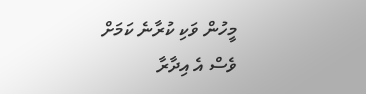މީހުން ވަކި ކުރާނެ ކަމަށް ވެސް އެ އިދާރާ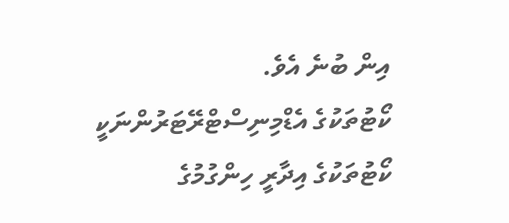އިން ބުނެ އެވެ.
ކޯޓުތަކުގެ އެޑްމިނިސްޓްރޭޓަރުންނަކީ ކޯޓުތަކުގެ އިދާރީ ހިންގުމުގެ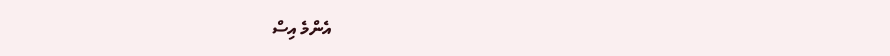އެންމެ އިސް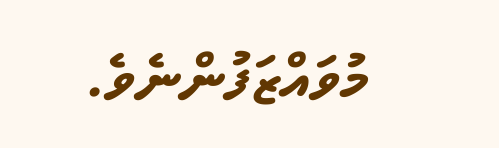މުވައްޒަފުންނެވެ.